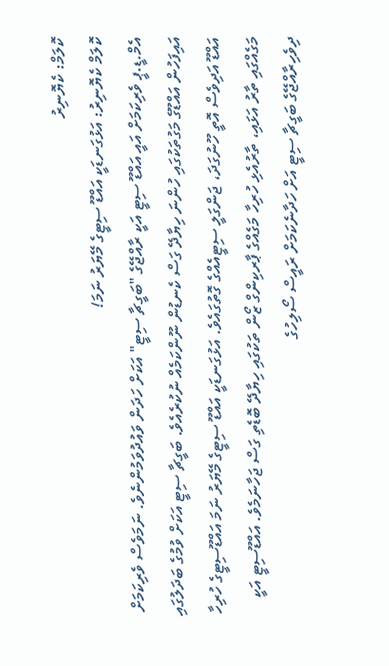ކޮލަމް: ކެޔޮނިރު
ކޮލަމް ކެޔޮނިރު: އަޅުގަނޑަކީ އައްޑޫ ސިޓީގެ މޭޔަރު ނަމަ!
އެމް.ޑީ.ޕީ ވެރިކަމަށް އައީ އައްޑޫ ސިޓީ އަކީ ރާއްޖޭގެ "ބަގީޗާ ސިޓީ" އަކަށް ހަދަން ވައުދުވަމުންނެވެ. ނަމަވެސް ވެރިކަމަށް އައިފަހުން އައްޑޫގެ މަގުތަކުގައި ހުންނަ ހިޔާދޭ ގަސް ކެނޑުން ނޫންކަމެއް ނުކުރެއެވެ. ބަގީޗާ ސިޓީ އަކަށް ވުމުގެ ބަދަލުގައި އައްޑޫ އަދިވެސް އޮތީ ހޫނުގަދަ، ޖަންގަލީ ސިޓީއެއްގެ ގޮތުގައެވެ. އަޅުގަނޑަކީ އައްޑޫ ސިޓީގެ މޭޔަރު ނަމަ އައްޑޫސިޓީގެ ހުރިހާ މަގެއްގައި ތާރު އަޅައި، ތާރުއެޅި ހުރިހާ މަގެއްގެ ޕާރކިންގް ޒޯން ތަކުގައި ހިޔާދޭ ބޮޑެތި ގަސް ޖަހާނަމެވެ. އައްޑޫސިޓީ އަކީ ދިވެހިރާއްޖޭގެ ބަގީޗާ ސިޓީ އަށް ހަދާނެކަމަށް ރައީސް ސޯލިހުގެ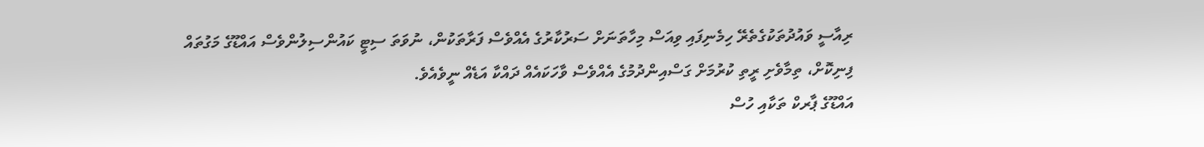ރިއާސީ ވައުދުތަކުގެތެރޭ ހިމެނިފައި ވިއަސް މިހާތަނަށް ސަރުކާރުގެ އެއްވެސް ފަރާތަކުން، ނުވަތަ ސިޓީ ކައުންސިލުންވެސް އައްޑޫގެ މަގުތައް ފިނިކޮށް، ތިމާވެށި ރީތި ކުރުމަށް ގަސްއިންދުމުގެ އެއްވެސް ވާހަކައެއް ދައްކާ އަޑެއް ނީވެއެވެ.
އައްޑޫގެ ޕާރކް ތަކާއި ހުސް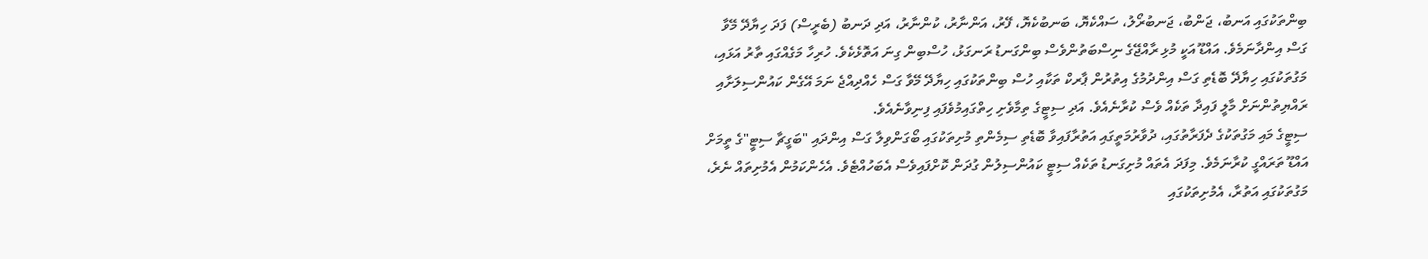ބިންތަކުގައި އަނބު، ޖަންބު، ޖަނބުރޯލު، ސައްކެޔޮ، ބަނބުކެޔޮ، ފޭރު، އަންނާރު، ކުންނާރު، އަދި ދަނބު (ބެރީސް) ފަދަ ހިޔާދޭ މޭވާ ގަސް އިންދާނަމެވެ. އައްޑޫ އަކީ މުޅި ރާއްޖޭގެ ނިސްބަތުންވެސް ބިންގަނޑު ރަނގަޅު، ހުސްބިން ގިނަ އަތޮޅެކެވެ. ހުރިހާ މަގެއްގައި ތާރު އަޅައި، މަގުތަކުގައި ހިޔާދޭ ބޮޑެތި ގަސް އިންދުމުގެ އިތުރުން ޕާރކް ތަކާއި ހުސް ބިންތަކުގައި ހިޔާދޭ މޭވާ ގަސް ހެއްދިއްޖެ ނަމަ އޭގެން ކައުންސިލަށާއި ރައްޔިތުންނަށް މާލީ ފައިދާ ތަކެއް ވެސް ކުރާނެއެވެ. އަދި ސިޓީގެ ތިމާވެށި ހިތްގައިމުވެފައި ފިނިވާނެއެވެ.
ސިޓީގެ މައި މަގުތަކުގެ ދެފަރާތުގައި، ދުވާރުމަތީގައި އަތުރާފައިވާ ބޮޑެތި ސިމެންތި މުށިތަކުގައި ބޯގަންވިލާ ގަސް އިންދައި "ބަގީޗާ ސިޓީ"ގެ ތީމަށް އައްޑޫ ތަރައްގީ ކުރާނަމެވެ. މިފަދަ އެތައް މުށިގަނޑު ތަކެއް ސިޓީ ކައުންސިލުން ގުދަން ކޮށްފައިވެސް އެބަހުއްޓެވެ. އެހެންކަމުން އެމުށިތައް ނެރެ، މަގުތަކުގައި އަތުރާ، އެމުށިތަކުގައި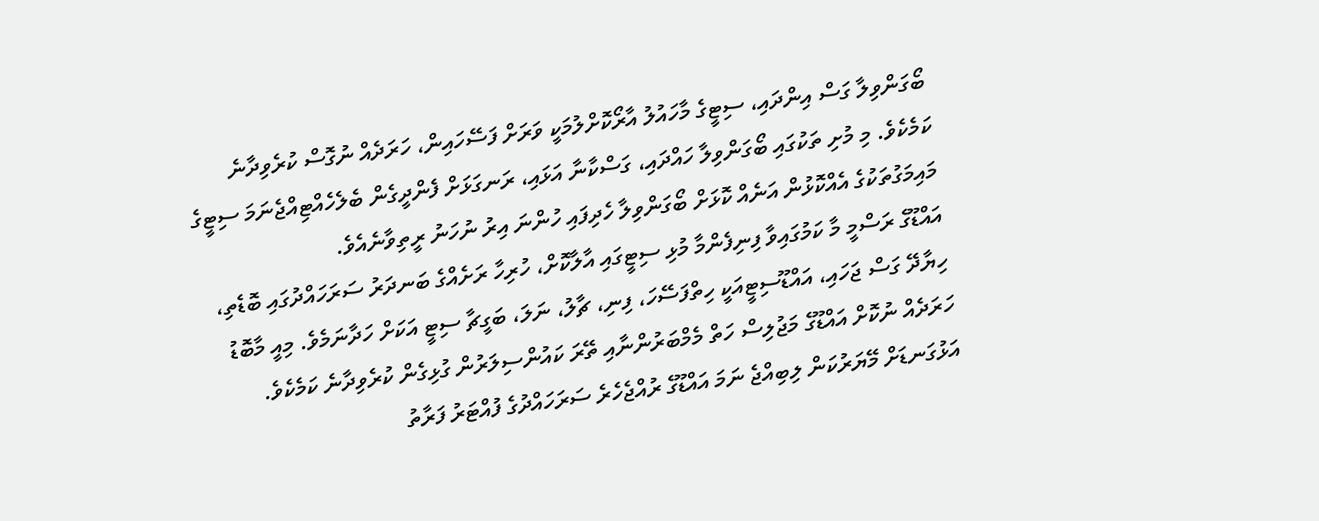ބޯގަންވިލާ ގަސް އިންދައި، ސިޓީގެ މާހައުލު އާރޯކޮށްލުމަކީ ވަރަށް ފަސޭހައިން، ހަރަދެއް ނުގޮސް ކުރެވިދާނެ ކަމެކެވެ. މި މުށި ތަކުގައި ބޯގަންވިލާ ހައްދައި، ގަސްކާނާ އަޅައި، ރަނގަޅަށް ފެންދީގެން ބެލެހެއްޓިއްޖެނަމަ ސިޓީގެ މައިމަގުތަކުގެ އެއްކޮޅުން އަނެއް ކޮޅަށް ބޯގަންވިލާ ހެދިފައި ހުންނަ އިރު ނުހަނު ރީތިވާނެއެވެ.
އައްޑޫގެ ރަސްމީ މާ ކަމުގައިވާ ފިނިފެންމާ މުޅި ސިޓީގައި އާލާކޮށް، ހުރިހާ ރަށެއްގެ ބަނދަރު ސަރަހައްދުގައި ބޮޑެތި، ހިޔާދޭ ގަސް ޖަހައި، އައްޑޫސިޓީއަކީ ހިތްފަސޭހަ، ފިނި، ޗާލު، ނަލަ، ބަގީޗާ ސިޓީ އަކަށް ހަދާނަމެވެ. މިއީ މާބޮޑު ހަރަދެއް ނުކޮށް އައްޑޫގެ މަޖުލިސް ހަތް މެމްބަރުންނާއި ތޭރަ ކައުންސިލަރުން ގުޅިގެން ކުރެވިދާނެ ކަމެކެވެ.
އަޅުގަނޑަށް މޭޔަރުކަން ލިބިއްޖެ ނަމަ އައްޑޫގެ ރުއްޖެހެރެ ސަރަހައްދުގެ ފުއްޓަރު ފަރާތު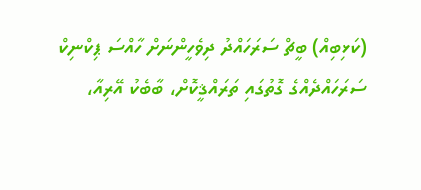(ކަޅިބިއް) ބީޗް ސަރަހައްދު ދިވެހީންނަށް ހާއްސަ ޕިކްނިކް ސަރަހައްދެއްގެ ގޮތުގައި ތަރައްޤީކޮށް، ބާބެކު އޭރިއާ،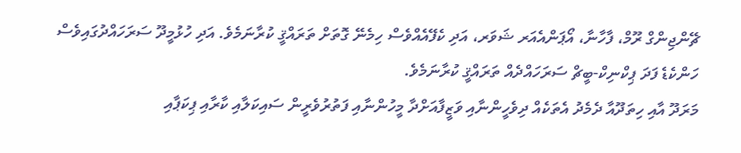ޗޭންޖިންގް ރޫމް، ފާހާނާ، އޯޕަންއެއަރ ޝަވަރ، އަދި ކެފޭއެއްވެސް ހިމެނޭ ގޮތަށް ތަރައްޤީ ކުރާނަމެވެ. އަދި ހުޅުމީދޫ ސަރަހައްދުގައިވެސް ހަންކެޑެ ފަދަ ޕިކްނިކް-ބީޗް ސަރަހައްދެއް ތަރައްޤީ ކުރާނަމެވެ.
މަރަދޫ އާއި ހިތަދޫއާ ދެމެދު އެތަކެއް ދިވެހީންނާއި ވަޒީފާއަށްދާ މީހުންނާއި ފަތުރުވެރީން ސައިކަލާއި ކާރާއި ޕިކަޕާއި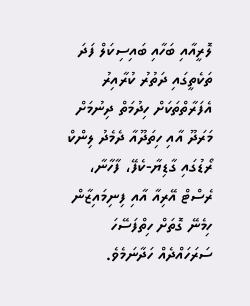ލޮރީއާއި ބަހާއި ބައިސިކަލް ފަދަ ތަކެތީގައި ދަތުރު ކުރާއިރު އެފަރާތްތަކަށް ހިދުމަތް ދިނުމަށް މަރަދޫ އާއި ހިތަދޫއާ ދެމެދު ލިންކް ރޯޑުގައި ގާޑިޔާ-ކެފޭ، ފާހާނާ، ރެސްޓް އޭރިއާ އާއި ފިނިމައިޒާން ހިމެނޭ ގޮތަށް ހިތްފަސޭހަ ސަރަހައްދެއް ހަދާނަމެވެ.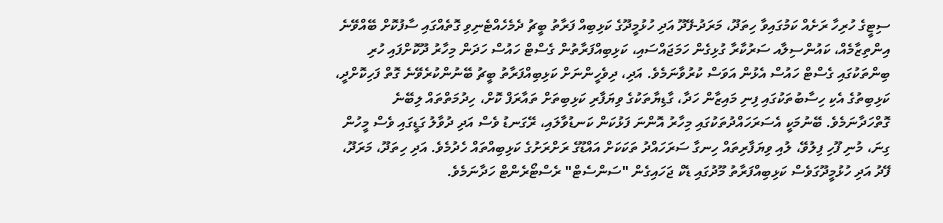ސިޓީގެ ހުރިހާ ރަށެއް ކަމުގައިވާ ހިތަދޫ، މަރަދު-ފޭދޫ އަދި ހުޅުމީދޫގެ ކަޅިބިއް ފަރާތު ބީޗު ދެމެހެއްޓެނިވި ގޮތެއްގައި ސާފުކޮށް ބޭއްވޭނެ އިންތިޒާމެއް، ކައުންސިލާއ ސަރުކާރާ ގުޅިގެން ހަމަޖައްސައި، ކަޅިބިއްފަރާތުން ގެސްޓް ހައުސް ހަދަން މިހާރު ދޫކޮށްފައި ހުރި ބިންތަކުގައި ގެސްޓް ހައުސް އެޅުން އަވަސް ކުރުވާނަމެވެ. އަދި، ދިވެހީންނަށް ކަޅިބިއްފަރާތު ބީޗު ބޭނުންކުރެވޭނެ ގޮތް ފަހިކޮށްދީ، ކަޅިބިތުގެ އެކި ހިސާބުތަކުގައި ފިނި މައިޒާން ހަދާ، ގާޑިޔާތަކުގެ ވިޔަފާރި ކަޅިބިތަށް ތައާރަފް ކޮށް، ހިދުމަތްތައް ލިބޭނެ ގޮތްހަދާނަމެވެ. ބޭނުމަކީ އެސަރަހައްދުތަކުގައި މިހާރު އޮންނަ ފަޅުކަން ކަނޑުވާލައި، ރޭގަނޑު ވެސް އަދި ދުވާލު ގަޑީގައި ވެސް މީހުން ގިނަ، މުނި ފޫހި ފިލުވޭ، ލުއި ވިޔަފާރިތައް ހިނގާ ސަރަހައްދު ތަކަކަށް އައްޑޫގެ ރަށްރަށުގެ ކަޅިބިއްތައް ހެދުމެވެ. އަދި ހިތަދޫ، މަރަދޫ، ފޭދު އަދި ހުޅުމީދޫގަވެސް ކަޅިބިއްފަރާތު މޫދުގައި ޑެކް ޖަހައިގެން "ސަންސެޓް" ރެސްޓޯރެންޓް ހަދާނަމެވެ.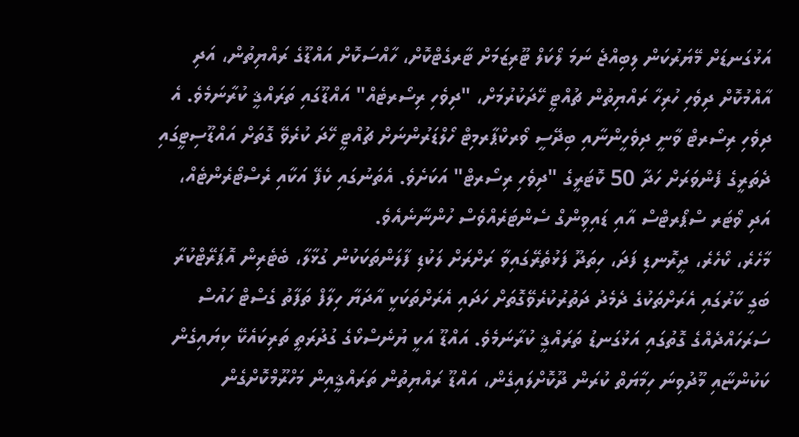އަޅުގަނޑަށް މޭޔަރުކަން ލިބިއްޖެ ނަމަ ލޯކަލް ޓޫރިޒަމަށް ޓާރގެޓްކޮށް، ހާއްސަކޮށް އައްޑޫގެ ރައްޔިތުން، އަދި އާއްމުކޮށް ދިވެހި ހުރިހާ ރައްޔިތުން ޗުއްޓީ ހޭދަކުރުމަށް، "ދިވެހި ރިސޯރޓެއް" އައްޑޫގައި ތަރައްޤީ ކުރާނަމެވެ. އެ ދިވެހި ރިސޯރޓް ވާނީ ދިވެހީންނާއި ބިދޭސީ ވޯރކްޕާރމިޓް ހޯލްޑަރުންނަށް ޗުއްޓީ ހޭދަ ކުރެވޭ ގޮތަށް އައްޑޫސިޓީގައި ދެތަރީގެ ފެންވަރަށް ހަދާ 50 ކޮޓަރީގެ "ދިވެހި ރިސޯރޓް" އަކަށެވެ. އެތަނުގައި ކެފޭ އަކާއި ރެސްޓޯރެންޓެއް، އަދި ވޯޓަރ ސްޕޯރޓްސް އާއި ޑައިވިންގް ސެންޓަރެއްވެސް ހުންނާނެއެވެ.
މާހެރެ، ކޯހެރެ، ދީރޮނޑި ފަދަ، ހިތަދޫ ފަޅުތެރޭގައިވާ ރަށްރަށް ލަކުޑި ފާލަންތަކަކުން ގުޅާލާ، ބެޓެރިން އޮޕަރޭޓްކުރާ ބަގީ ކާރުގައި އެރަށްތަކުގެ ދެމެދު ދަތުރުކުރެވޭގޮތަށް ހަދައި އެރަށްތަކަކީ އާދަޔާ ހިލާފް ތަފާތު ގެސްޓް ހައުސް ސަރަހައްދެއްގެ ގޮތުގައި އަޅުގަނޑު ތަރައްޤީ ކުރާނަމެވެ. އައްޑޫ އަކީ ޔުނެސްކޯގެ ގުދުރަތީ ތަރިކައެކޭ ކިޔައިގެން ކަކުންޏާއި މޫދުވިނަ ހިމާޔަތް ކުރަން ދޫކޮށްލައިގެން، އައްޑޫ ރައްޔިތުން ތަރައްޤީއިން މަހްރޫމްކޮށްގެން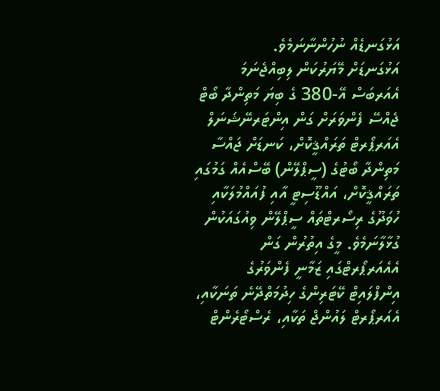އަޅުގަނޑެއް ނުހުންނާނަމެވެ.
އަޅުގަނޑަށް މޭޔަރުކަން ލިބިއްޖެނަމަ އެއަރބަސް އޭ-380 ގެ ބިޔަ މަތިންދާ ބޯޓް ޖެއްސޭ ފެންވަރަށް ގަން އިންޓަރނޭޝަނަލް އެއަރޕޯރޓް ތަރައްޤީކޮށް، ކަނޑަށް ޖައްސާ މަތިންދާ ބޯޓުގެ (ސީޕްލޭން) ބޭސްއެއް ގަމުގައި ތަރައްޤީކޮށް، އައްޑޫސިޓީ އާއި ފުއައްމުލަކާއި ހުވަދޫގެ ރިސޯރޓްތައް ސީޕްލޭން ވިއުގައަކުން ގުޅާލާނަމެވެ. މީގެ އިތުރުން ގަން އެއެއަރޕޯރޓްގައި ޒަމާނީ ފެންވަރުގެ އިންފްލައިޓް ކޭޓަރިންގެ ހިދުމަތްދޭނެ ތަނަކާއި، އެއަރޕޯރޓް ލައުންޖް ތަކާއި، ރެސްޓޯރެންޓް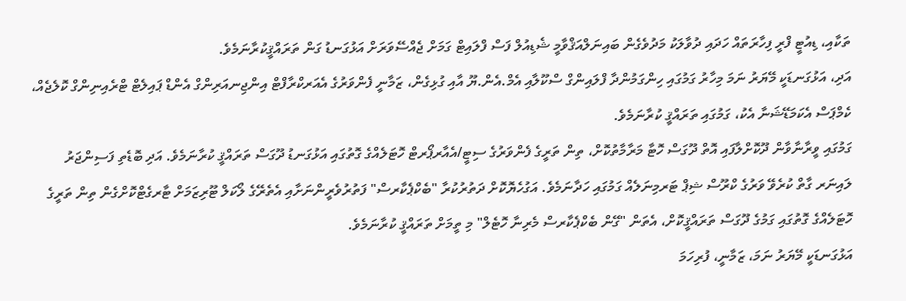ތަކާއި، ޑިއުޓީ ފްރީ ފިހާރަތައް ހަދައި ދުވާލަކު މަދުވެގެން ބައިނަލްއަޤްވާމީ ޝެޑިއުލް ފަސް ފްލައިޓް ގަމަށް ޖެއްސޭވަރަށް އަޅުގަނޑު ގަން ތަރައްޤީކުރާނަމެވެ.
އަދި، އަޅުގަނޑަކީ މޭޔަރު ނަމަ މިހާރު ގަމުގައި ހިންގަމުންދާ ފްލައިންގް ސްކޫލާއި އެމް.އެން.ޔޫ އާއި ގުޅިގެން، ޒަމާނީ ފެންވަރުގެ އެއަރކްރާފްޓް އިންޖިނއަރިންގް އެންޑް ޕައިލެޓް ޓްރެއިނިންގް ކޮލެޖެއް، ކެމްޕަސް އެކަމަޑޭޝަނާ އެކު، ގަމުގައި ތަރައްޤީ ކުރާނަމެވެ.
ގަމުގައި ވީރާނާވާން ދޫކޮށްލާފައި އޮތް ދޫގަސް ހޮޓާ މަރާމާތުކޮށް، ތިން ތަރީގެ ފެންވަރުގެ ސިޓީ/އެއާރޕޯރޓް ހޮޓަލެއްގެ ގޮތުގައި އަޅުގަނޑު ދޫގަސް ތަރައްޤީ ކުރާނަމެވެ. އަދި ބޮޑެތި ފަސިންޖަރު ލައިނަރ ގާތް ކުރެވޭ ވަރުގެ ކްރޫސް ޝިޕް ޓަރމިނަލެއް ގަމުގައި ހަދާނަމެވެ. އަގުހެޔޮކޮށް ދަތުރުކުރާ "ބެކްޕެކާރސް" ފަތުރުވެރީންނަށާއި އެތެރޭގެ ލޯކަލް ޓޫރިޒަމަށް ޓާރގެޓްކޮށްގެން ތިން ތަރީގެ ހޮޓަލެއްގެ ގޮތުގައި ގަމުގެ ދޫގަސް ތަރައްޤީކޮށް، އެތަން "ގޭން ބެކްޕެކާރސް މެރިނާ ހޮޓެލް" މި ތީމަށް ތަރައްޤީ ކުރާނަމެވެ.
އަޅުގަނޑަކީ މޭޔަރު ނަމަ، ޒަމާނީ، ފުރިހަމަ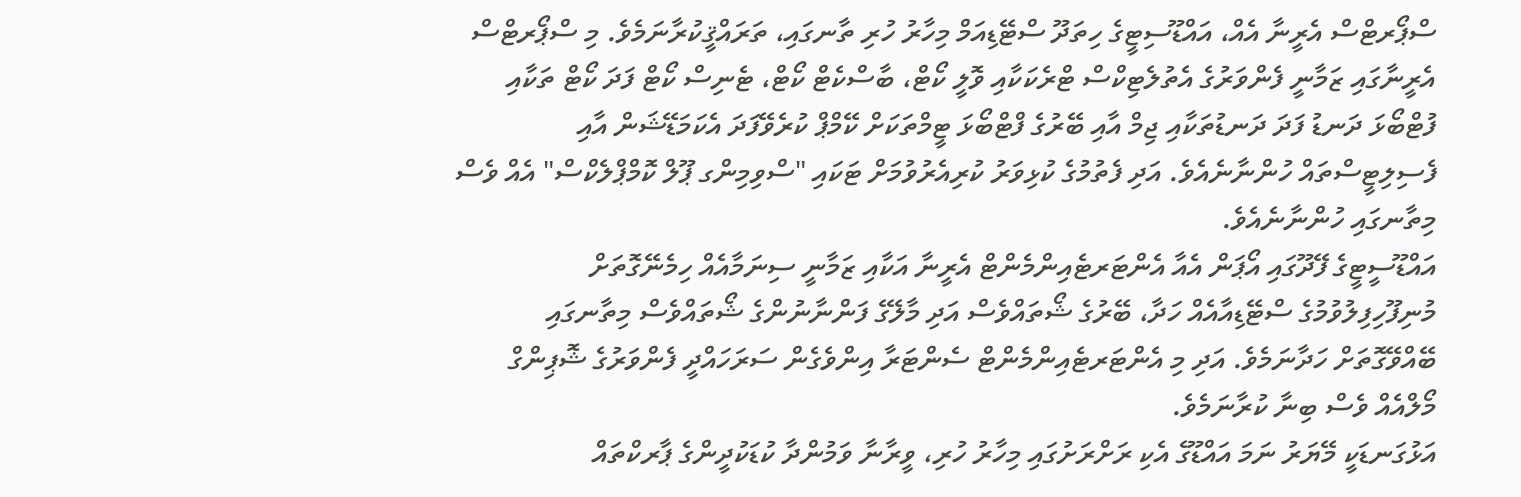ސްޕޯރޓްސް އެރީނާ އެއް، އައްޑޫސިޓީގެ ހިތަދޫ ސްޓޭޑިއަމް މިހާރު ހުރި ތާނގައި، ތަރައްޤީކުރާނަމެވެ. މި ސްޕޯރޓްސް އެރީނާގައި ޒަމާނީ ފެންވަރުގެ އެތުލެޓިކްސް ޓްރެކަކާއި ވޮލީ ކޯޓް، ބާސްކެޓް ކޯޓް، ޓެނިސް ކޯޓް ފަދަ ކޯޓް ތަކާއި ފުޓްބޯޅަ ދަނޑު ފަދަ ދަނޑުތަކާއި ޖިމް އާއި ބޭރުގެ ފްޓްބޯޅަ ޓީމްތަކަށް ކޭމްޕް ކުރެވޭފަދަ އެކަމަޑޭޝަން އާއި ފެސިލިޓީސްތައް ހުންނާނެއެވެ. އަދި ފެތުމުގެ ކުޅިވަރު ކުރިއެރުވުމަށް ޓަކައި "ސްވިމިންގ ޕޫލް ކޮމްޕްލެކްސް" އެއް ވެސް މިތާނގައި ހުންނާނެއެވެ.
އައްޑޫސީޓީގެ ފޭދޫގައި އޯޕަން އެއާ އެންޓަރޓެއިންމެންޓް އެރީނާ އަކާއި ޒަމާނީ ސިނަމާއެއް ހިމެނޭގޮތަށް މުނިފޫހިފިލުވުމުގެ ސްޓޭޑިއާއެއް ހަދާ، ބޭރުގެ ޝޯތައްވެސް އަދި މާލޭގެ ފަންނާނުންގެ ޝޯތައްވެސް މިތާނގައި ބޭއްވޭގޮތަށް ހަދާނަމެވެ. އަދި މި އެންޓަރޓެއިންމެންޓް ސެންޓަރާ އިންވެގެން ސަރަހައްދީ ފެންވަރުގެ ޝޮޕިންގް މޯލްއެއް ވެސް ބިނާ ކުރާނަމެވެ.
އަޅުގަނޑަކީ މޭޔަރު ނަމަ އައްޑޫގެ އެކި ރަށްރަށުގައި މިހާރު ހުރި، ވީރާނާ ވަމުންދާ ކުޑަކުދީންގެ ޕާރކްތައް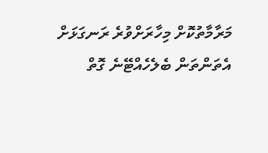މަރާމާތުކޮށް މިހާރަށްވުރެ ރަނގަޅަށް އެތަންތަން ބެލެހެއްޓޭނެ ގޮތް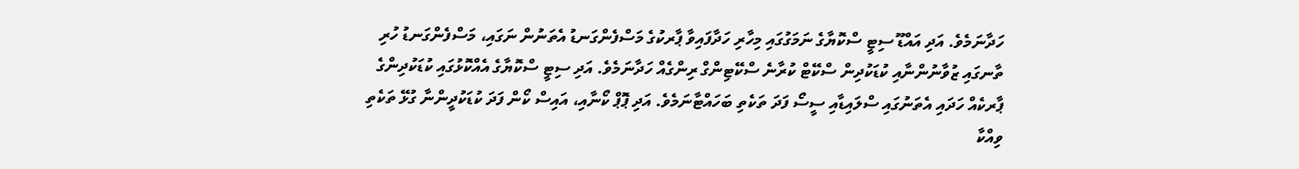ހަދާނަމެވެ. އަދި އައްޑޫ ސިޓީ ސްކޮޔާގެ ނަމަގުގައި މިހާރި ހަދާފައިވާ ޕާރކުގެ މަސްފެންގަނޑު އެތަނުން ނަގައި، މަސްފެންގަނޑު ހުރި ތާނގައި ޒުވާނުންނާއި ކުޑަކުދިން ސްކޭޓް ކުރާނެ ސްކޭޓިންގް ރިންގެއް ހަދާނަމެވެ. އަދި ސިޓީ ސްކޮޔާގެ އެއްކޮޅުގައި ކުޑަކުދިންގެ ޕާރކެއް ހަދައި އެތަނުގައި ސްލައިޑާއި ސީސޯ ފަދަ ތަކެތި ބަހައްޓާނަމެވެ. އަދި ޕޮޕް ކޯނާއި، އައިސް ކޯން ފަދަ ކުޑަކުދީންނާ ގުޅޭ ތަކެތި ވިއްކާ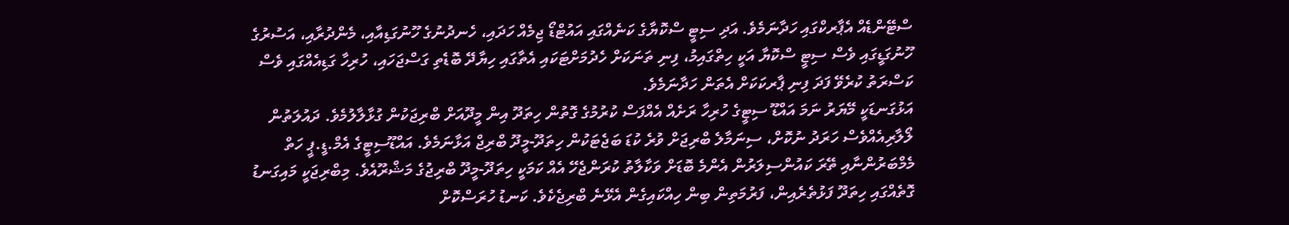ސްޓޭންޑެއް އެޕާރކްގައި ހަދާނަމެވެ. އަދި ސިޓީ ސްކޮޔާގެ ކަނެއްގައި އައުޓްޑޯ ޖިމެއް ހަދައި، ހެނދުނުގެ ހޫނުގަޑިއާއި، މެންދުރާއި، އަސުރުގެ ހޫނުގަޑީގައި ވެސް ސިޓީ ސްކޮޔާ އަކީ ހިތްގައިމު، ފިނި ތަނަކަށް ހެދުމަށްޓަކައި އެތާގައި ހިޔާދޭ ބޮޑެތި ގަސްޖަހައި، ހުރިހާ ގަޑިއެއްގައި ވެސް ކަސްރަތު ކުރެވޭ ފަދަ ފިނި ޕާރކަކަށް އެތަން ހަދާނަމެވެ.
އަޅުގަނޑަކީ މޭޔަރު ނަމަ އައްޑޫ ސިޓީގެ ހުރިހާ ރަށެއް އެއްފަސް ކުރުމުގެ ގޮތުން ހިތަދޫ އިން މީދޫއަށް ބްރިޖަކުން ގުޅާލާލުމެވެ. ދައުލަތުން ލޯލާރިއެއްވެސް ހަރަދު ނުކޮށް، ސިނަމާލެ ބްރިޖަށް ވުރެ ކުޑަ ބަޖެޓަކުން ހިތަދޫ-މީދޫ ބްރިޖް އަޅާނަމެވެ. އައްޑޫސިޓީގެ އެމް.ޑީ.ޕީ ހަތް މެމްބަރުންނާއި ތޭރަ ކައުންސިލަރުން އެންމެ ބޮޑަށް ވަކާލާތު ކުރަންޖެހޭ އެއް ކަމަކީ ހިތަދޫ-މީދޫ ބްރިޖުގެ މަޝްރޫއެވެ. މިބްރިޖަކީ މައިގަނޑު ގޮތެއްގައި ހިތަދޫ ފަޅުތެރެއިން، ފަރުމަތިން ބިން ހިއްކައިގެން އެޅޭނެ ބްރިޖެކެވެ. ކަނޑު ހުރަސްކޮށް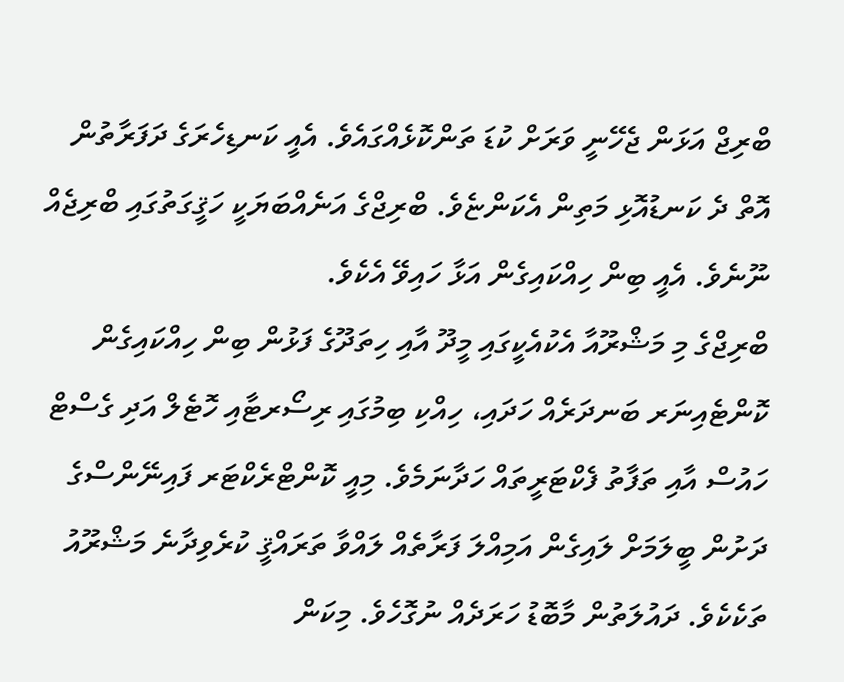ބްރިޖް އަޅަން ޖެހޭނީ ވަރަށް ކުޑަ ތަންކޮޅެއްގައެވެ. އެއީ ކަނޑިހެރަގެ ދަފަރާތުން އޮތް ދެ ކަނޑުއޮޅި މަތިން އެކަންޏެވެ. ބްރިޖްގެ އަނެއްބަޔަކީ ހަޤީގަތުގައި ބްރިޖެއް ނޫނެވެ. އެއީ ބިން ހިއްކައިގެން އަޅާ ހައިވޭ އެކެވެ.
ބްރިޖްގެ މި މަޝްރޫއާ އެކުއެކީގައި މީދޫ އާއި ހިތަދޫގެ ފަޅުން ބިން ހިއްކައިގެން ކޮންޓެއިނަރ ބަނދަރެއް ހަދައި، ހިއްކި ބިމުގައި ރިސޯރޓާއި ހޮޓެލް އަދި ގެސްޓް ހައުސް އާއި ތަފާތު ފެކްޓަރީތައް ހަދާނަމެވެ. މިއީ ކޮންޓްރެކްޓަރ ފައިނޭންސްގެ ދަށުން ބީލަމަށް ލައިގެން އަމިއްލަ ފަރާތެއް ލައްވާ ތަރައްޤީ ކުރެވިދާނެ މަޝްރޫއު ތަކެކެވެ. ދައުލަތުން މާބޮޑު ހަރަދެއް ނުގޮހެވެ. މިކަން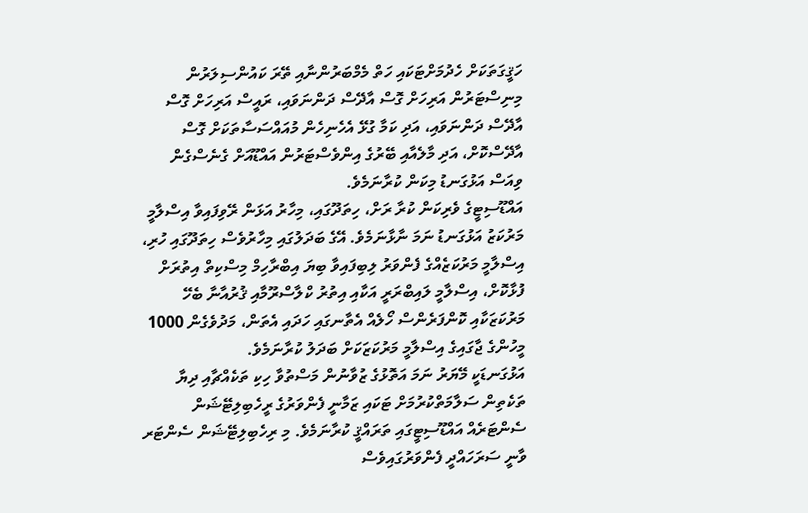ހަޤީގަތަކަށް ހެދުމަށްޓަކައި ހަތް މެމްބަރުންނާއި ތޭރަ ކައުންސިލަރުން މިނިސްޓަރުން އަރިހަށް ގޮސް އާދޭސް ދަންނަވައި، ރައީސް އަރިހަށް ގޮސް އާދޭސް ދަންނަވައި، އަދި ކަމާ ގުޅޭ އެހެނިހެން މުއައްސަސާތަކަށް ގޮސް އާދޭސްކޮށް، އަދި މާލެއާއި ބޭރުގެ އިންވެސްޓަރުން އައްޑޫއަށް ގެނެސްގެން ވިއަސް އަޅުގަނޑު މިކަން ކުރާނަމެވެ.
އައްޑޫސިޓީގެ ވެރިކަން ކުރާ ރަށް، ހިތަދޫގައި، މިހާރު އަޅަން ރޭވިފައިވާ އިސްލާމީ މަރުކަޒު އަޅުގަނޑު ނަމަ ނާޅާނަމެވެ. އޭގެ ބަދަލުގައި މިހާރުވެސް ހިތަދޫގައި ހުރި، އިސްލާމީ މަރުކަޒެއްގެ ފެންވަރު ލިބިފައިވާ ބިޔަ އިބްރާހިމް މިސްކިތް އިތުރަށް ފުޅާކޮށް، އިސްލާމީ ލައިބްރަރީ އަކާއި އިތުރު ކްލާސްރޫމާއި ޤުރުއާނާ ބެހޭ މަރުކަޒަކާއި ކޮންފަރެންސް ހޯލެއް އެތާނގައި ހަދައި އެތަން، މަދުވެގެން 1000 މީހުންގެ ޖާގައިގެ އިސްލާމީ މަރުކަޒަކަށް ބަދަލު ކުރާނަމެވެ.
އަޅުގަނޑަކީ މޭޔަރު ނަމަ އަތޮޅުގެ ޒުވާނުން މަސްތުވާ ހިކި ތަކެއްޗާއި ދިޔާ ތަކެތިން ސަލާމަތްކުރުމަށް ޓަކައި ޒަމާނީ ފެންވަރުގެ ރީހެބިލިޓޭޝަން ސެންޓަރެއް އައްޑޫސިޓީގައި ތަރައްޤީ ކުރާނަމެވެ. މި ރިހެބިލިޓޭޝަން ސެންޓަރ ވާނީ ސަރަހައްދީ ފެންވަރުގައިވެސް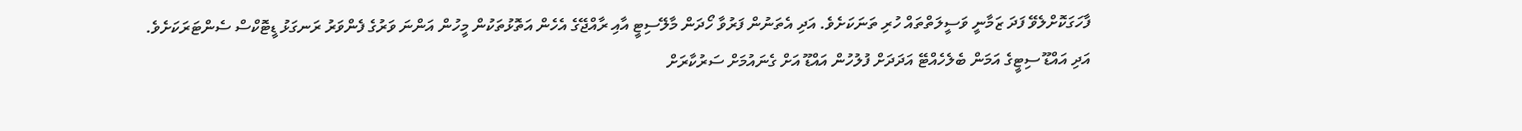ފާހަގަކޮށްލެވޭ ފަދަ ޒަމާނީ ވަސީލަތްތައް ހުރި ތަނަކަށެވެ. އަދި އެތަނުން ފަރުވާ ހޯދަން މާލޭސިޓީ އާއި ރާއްޖޭގެ އެހެން އަތޮޅުތަކުން މީހުން އަންނަ ވަރުގެ ފެންވަރު ރަނގަޅު ޑީޓޮކްސް ސެންޓަރަކަށެވެ.
އަދި އައްޑޫ ސިޓީގެ އަމަން ބެލެހެއްޓޭ އަދަދަށް ފުލުހުން އައްޑޫ އަށް ގެނައުމަށް ސަރުކާރަށް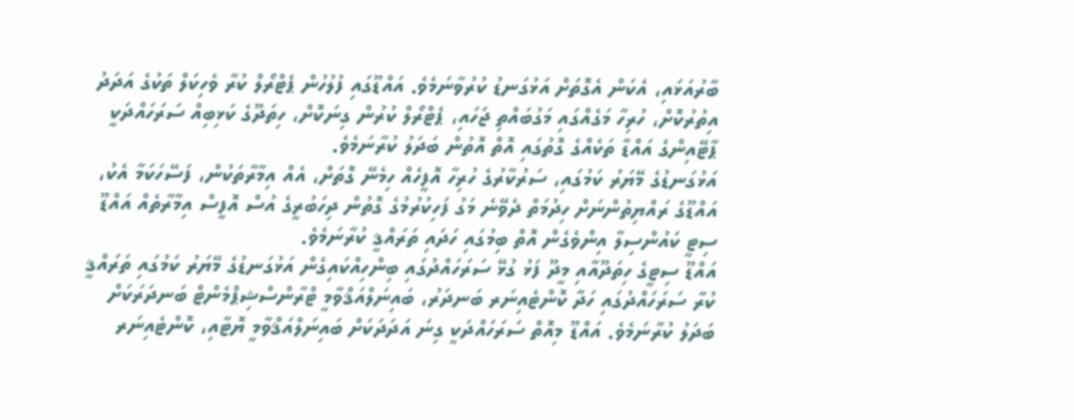ބާރުއަޅައި، އެކަން އެގޮތަށް އަޅުގަނޑު ކުރުވާނަމެވެ. އައްޑޫގައި ފުލުހުން ޕެޓްރޯލް ކުރާ ވެހިކަލް ތަކުގެ އަދަދު އިތުރުކޮށް، ހުރިހާ މަގެއްގައި މަގުބައްތި ޖަހައި، ޕެޓްރޯލް ކުރުން ގިނަކޮށް، ހިތަދޫގެ ކަޅިބިއް ސަރަހައްދަކީ ޕާޓޭއިންގެ އައްޑާ ތަކެއްގެ ގޮތުގައި އޮތް އޮތުން ބަދަލު ކުރާނަމެވެ.
އަޅުގަނޑުގެ މޭޔަރު ކަމުގައި، ސަރުކާރުގެ ހުރިހާ އޮފީހެއް ހިމެނޭ ގޮތަށް، އެއް އިމާރާތަކުން، ފަސޭހަކަމާ އެކު، އައްޑޫގެ ރައްޔިތުންނަށް ހިދުމަތް ދެވޭނެ މަގު ފަހިކުރުމުގެ ގޮތުން ދިހަބުރީގެ އުސް އޮފީސް އިމާރާތެއް އައްޑޫ ސިޓީ ކައުންސިލާ އިންވެގެން އޮތް ބިމުގައި ހަދައި ތަރައްޤީ ކުރާނަމެވެ.
އައްޑޫ ސިޓީގެ ހިތަދޫއާއި މީދޫ ފަޅު ގުޅޭ ސަރަހައްދުގައި ބިންހިއްކައިގެން އަޅުގަނޑުގެ މޭޔަރު ކަމުގައި ތަރައްޤީ ކުރާ ސަރަހައްދުގައި ހަދާ ކޮންޓެއިނަރ ބަނދަރު، ބައިނަލްއަޤްވާމީ ޓްރާންސްޝިޕްމެންޓް ބަނދަރަކަށް ބަދަލު ކުރާނަމެވެ. އައްޑޫ މިއޮތް ސަރަހައްދަކީ ގިނަ އަދަދަކަށް ބައިނަލްއަޤްވާމީ ޔޮޓާއި، ކޮންޓެއިނަރ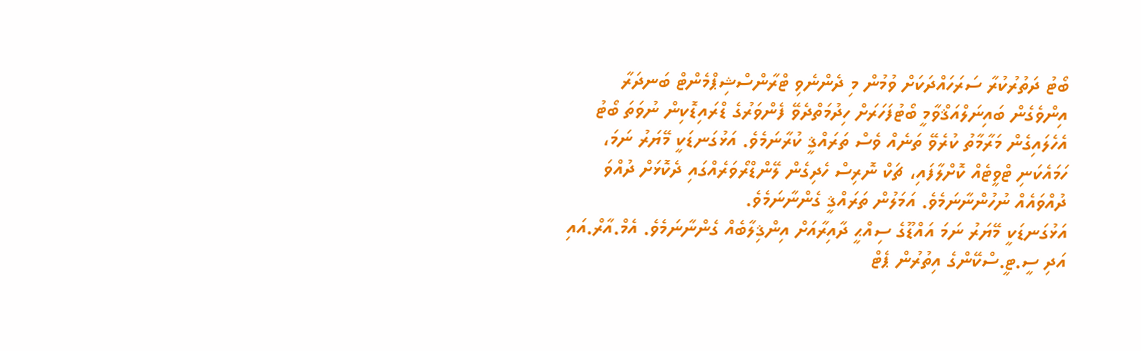ބޯޓު ދަތުރުކުރާ ސަރަހައްދަކަށް ވުމުން މި ދެންނެވި ޓްރާންސްޝިޕްމެންޓް ބަނދަރާ އިންވެގެން ބައިނަލްއަޤްވާމީ ބޯޓުފަހަރަށް ހިދުމަތްދެވޭ ފެންވަރުގެ ޑްރައިޑޮކިން ނުވަތަ ބޯޓު އެހެލައިގެން މަރާމާތު ކުރެވޭ ތަނެއް ވެސް ތަރައްޤީ ކުރާނަމެވެ. އަޅުގަނޑަކީ މޭޔަރު ނަމަ، ހަމައެކަނި ޓްވީޓެއް ކޮށްލާފައި، ޗަކް ނޮރިސް ހެދިގެން ލޭންޑްރޯވަރެއްގައި ދެކޮޅަށް ދުއްވަ ދުއްވައެއް ނުހުންނާނަމެވެ. އަމަލުން ތަރައްޤީ ގެންނާނަމެވެ.
އަޅުގަނޑަކީ މޭޔަރު ނަމަ އައްޑޫގެ ސިއްޙީ ދާއިރާއަށް އިންޤިލާބެއް ގެންނާނަމެވެ. އެމް.އާރް.އައި އަދި ސީ.ޓީ.ސްކޭންގެ އިތުރުން ޕެޓް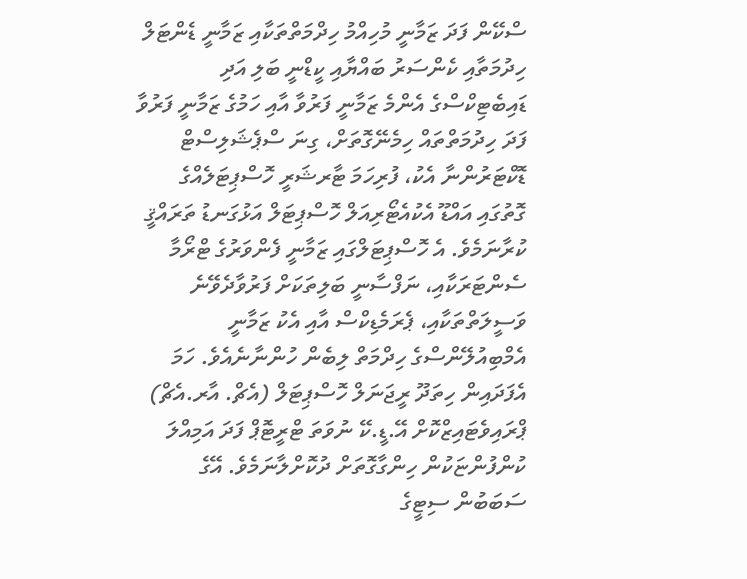ސްކޭން ފަދަ ޒަމާނީ މުހިއްމު ހިދްމަތްތަކާއި ޒަމާނީ ޑެންޓަލް ހިދުމަތާއި ކެންސަރު ބައްޔާއި ކީޑްނީ ބަލި އަދި ޑައިބެޓިކްސްގެ އެންމެ ޒަމާނީ ފަރުވާ އާއި ހަމުގެ ޒަމާނީ ފަރުވާ ފަދަ ހިދުމަތްތައް ހިމެނޭގޮތަށް، ގިނަ ސްޕެޝަލިސްޓް ޑޮކްޓަރުންނާ އެކު، ފުރިހަމަ ޓާރޝަރީ ހޮސްޕިޓަލެއްގެ ގޮތުގައި އައްޑޫ އެކުއެޓޯރިއަލް ހޮސްޕިޓަލް އަޅުގަނޑު ތަރައްޤީ ކުރާނަމެވެ. އެ ހޮސްޕިޓަލްގައި ޒަމާނީ ފެންވަރުގެ ޓްރޯމާ ސެންޓަރަކާއި، ނަފްސާނީ ބަލިތަކަށް ފަރުވާދެވޭނެ ވަސީލަތްތަކާއި، ޕެރަމެޑިކްސް އާއި އެކު ޒަމާނީ އެމްބިއުލޭންސްގެ ހިދްމަތް ލިބެން ހުންނާނެއެވެ. ހަމަ އެފަދައިން ހިތަދޫ ރީޖަނަލް ހޮސްޕިޓަލް (އެޗް. އާރ.އެޗް) ޕްރައިވެޓައިޒްކޮށް އޭ.ޑީ.ކޭ ނުވަތަ ޓްރީޓޮޕް ފަދަ އަމިއްލަ ކުންފުންޏަކުން ހިންގާގޮތަށް ދުކޮށްލާނަމެވެ. އޭގެ ސަބަބުން ސިޓީގެ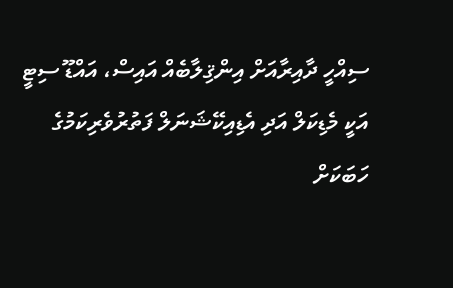ސިއްހީ ދާއިރާއަށް އިންޤިލާބެއް އައިސް، އައްޑޫ ސިޓީ އަކީ މެޑިކަލް އަދި އެޑިއިކޭޝަނަލް ފަތުރުވެރިކަމުގެ ހަބަކަށް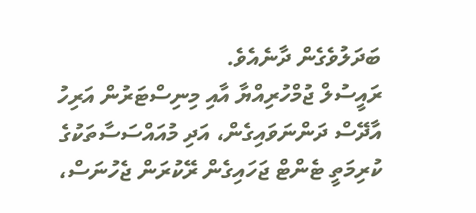ބަދަލުވެގެން ދާނެއެވެ.
ރައީސުލް ޖުމްހުރިއްޔާ އާއި މިނިސްޓަރުން އަރިހު އާދޭސް ދަންނަވައިގެން، އަދި މުއައްސަސާތަކުގެ ކުރިމަތީ ޓެންޓް ޖަހައިގެން ރޭކުރަން ޖެހުނަސް،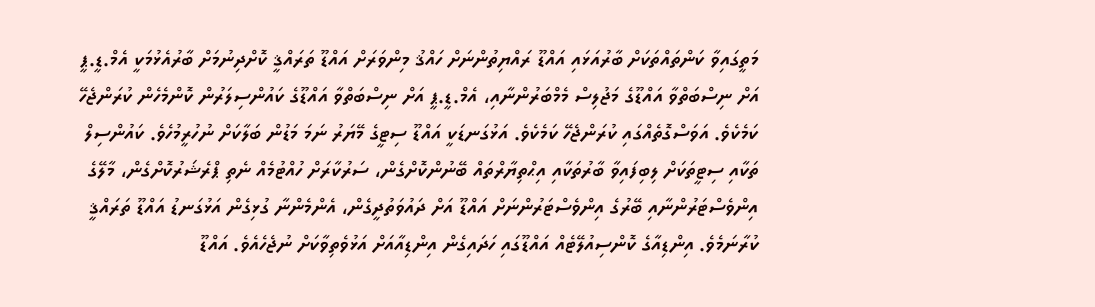މަތީގައިވާ ކަންތައްތަކަށް ބާރުއަޅައި އައްޑޫ ރައްޔިތުންނަށް ހައްޤު މިންވަރަށް އައްޑޫ ތަރައްޤީ ކޮށްދިނުމަށް ބާރުއެޅުމަކީ އެމް.ޑީ.ޕީ އަށް ނިސްބަތްވާ އައްޑޫގެ މަޖުލިސް މެމްބަރުންނާއި، އެމް.ޑީ.ޕީ އަށް ނިސްބަތްވާ އައްޑޫގެ ކައުންސިލަރުން ކޮންމެހެން ކުރަންޖެހޭ ކަމެކެވެ. އަވަސްގޮތެއްގައި ކުރަންޖެހޭ ކަމެކެވެ. އަޅުގަނޑަކީ އައްޑޫ ސިޓީގެ މޭޔަރު ނަމަ މަޑުން ބަލާކަށް ނުހުރީމުހެވެ. ކައުންސިލް ތަކާއި ސިޓީތަކަށް ލިބިފައިވާ ބާރުތަކާއި އިޙްތިޔާރްތައް ބޭނުންކޮށްގެން، ސަރުކާރަށް ހުއްޓުމެއް ނެތި ޕްރެޝަރުކޮށްގެން، މާލޭގެ އިންވެސްޓަރުންނާއި ބޭރުގެ އިންވެސްޓަރުންނަށް އައްޑޫ އަށް ދައުވަތުދީގެން، އެންމެންނާ ގުޅިގެން އަޅުގަނޑު އައްޑޫ ތަރައްޤީ ކުރާނަމެވެ. އިންޑިއާގެ ކޮންސިއުލޭޓެއް އައްޑޫގައި ހަދައިގެން އިންޑިއާއަށް އަޅުވެތިވާކަށް ނުޖެހެއެވެ. އައްޑޫ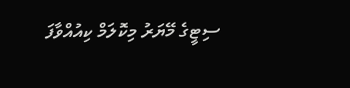ސިޓީގެ މޭޔަރު މިކޮލަމް ކިއުއްވާފަ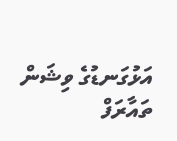އަޅުގަނޑުގެ ވިޝަން ތައާރަފް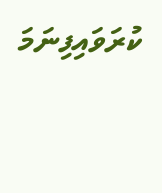ކުރަވައިފިނަމަ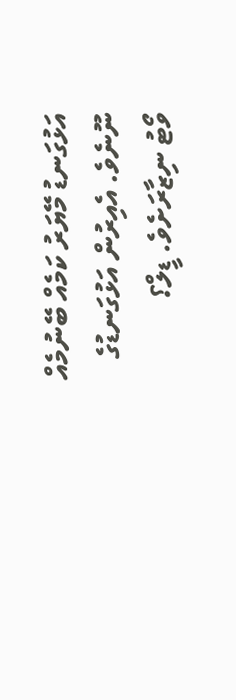އަޅުގަނޑު މޭޔަރު ކަމެއް ބޭނުމެއް ނޫނެވެ. އެއިރުން އަޅުގަނޑުގެ ވޯޓު ނިޒާރަށެވެ. ޑީލް؟